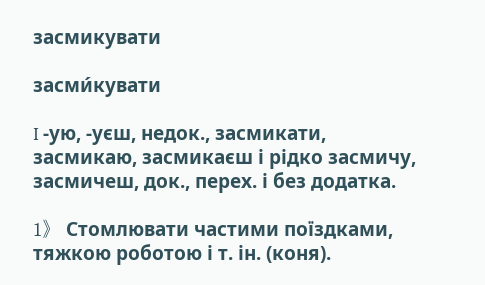засмикувати

засми́кувати

I -ую, -уєш, недок., засмикати, засмикаю, засмикаєш і рідко засмичу, засмичеш, док., перех. і без додатка.

1》 Стомлювати частими поїздками, тяжкою роботою і т. ін. (коня).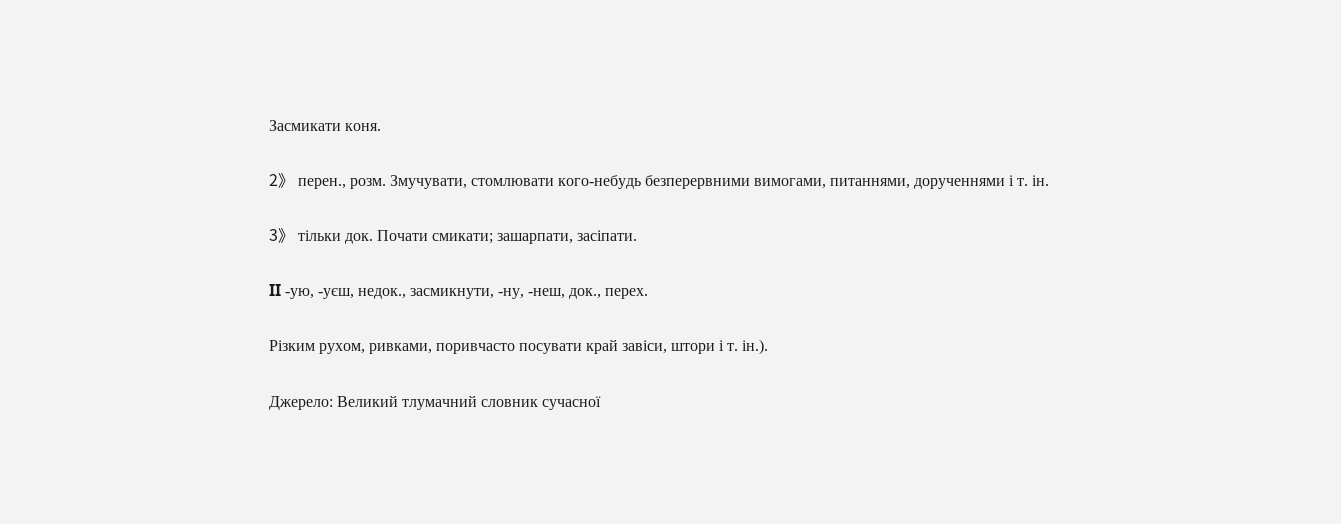Засмикати коня.

2》 перен., розм. Змучувати, стомлювати кого-небудь безперервними вимогами, питаннями, дорученнями і т. ін.

3》 тільки док. Почати смикати; зашарпати, засіпати.

II -ую, -уєш, недок., засмикнути, -ну, -неш, док., перех.

Різким рухом, ривками, поривчасто посувати край завіси, штори і т. ін.).

Джерело: Великий тлумачний словник сучасної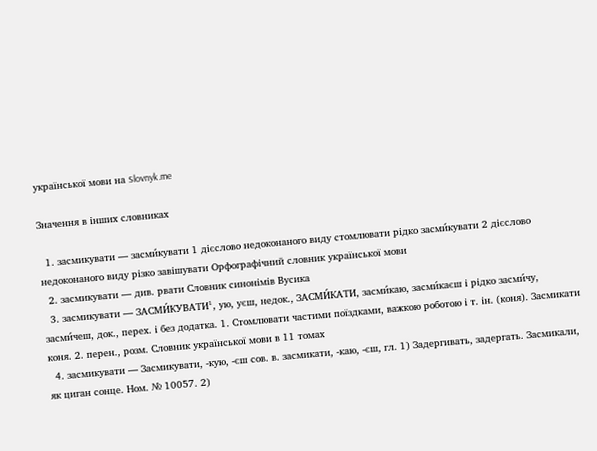української мови на Slovnyk.me

Значення в інших словниках

  1. засмикувати — засми́кувати 1 дієслово недоконаного виду стомлювати рідко засми́кувати 2 дієслово недоконаного виду різко завішувати Орфографічний словник української мови
  2. засмикувати — див. рвати Словник синонімів Вусика
  3. засмикувати — ЗАСМИ́КУВАТИ¹, ую, уєш, недок., ЗАСМИ́КАТИ, засми́каю, засми́каєш і рідко засми́чу, засми́чеш, док., перех. і без додатка. 1. Стомлювати частими поїздками, важкою роботою і т. ін. (коня). Засмикати коня. 2. перен., розм. Словник української мови в 11 томах
  4. засмикувати — Засмикувати, -кую, -єш сов. в. засмикати, -каю, -єш, гл. 1) Задергивать, задергать. Засмикали, як циган сонце. Ном. № 10057. 2)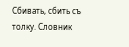Сбивать, сбить съ толку. Словник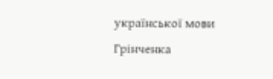української мови Грінченка